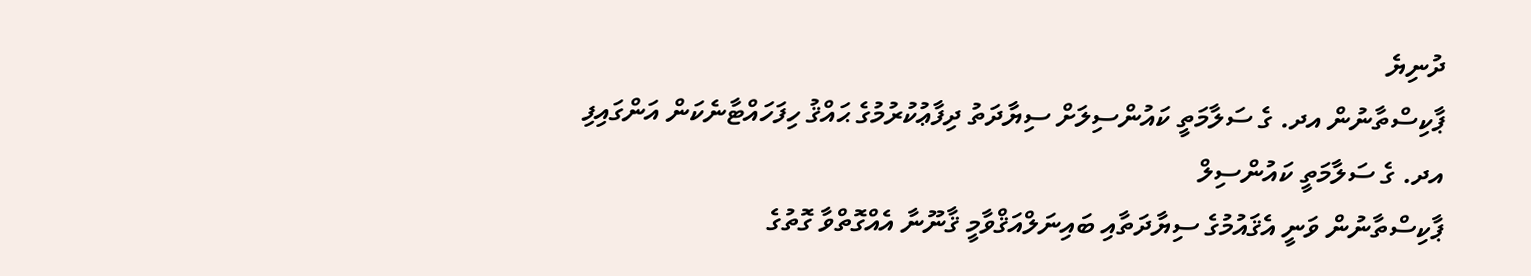ދުނިޔެ
ޕާކިސްތާނުން އދ. ގެ ސަލާމަތީ ކައުންސިލަށް ސިޔާދަތު ދިފާޢުކުރުމުގެ ޙައްޤު ހިފަހައްޓާނެކަން އަންގައިފި
އދ. ގެ ސަލާމަތީ ކައުންސިލް
ޕާކިސްތާނުން ވަނީ އެޤައުމުގެ ސިޔާދަތާއި ބައިނަލްއަޤްވާމީ ޤާނޫނާ އެއްގޮތްވާ ގޮތުގެ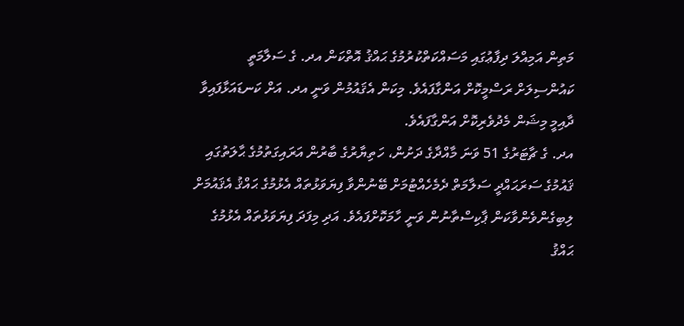މަތިން އަމިއްލަ ދިފާޢުގައި މަސައްކަތްކުރުމުގެ ޙައްޤު އޮތްކަން އދ. ގެ ސަލާމަތީ ކައުންސިލަށް ރަސްމީކޮށް އަންގާފައެވެ. މިކަން އެޤައުމުން ވަނީ އދ. އަށް ކަނޑައަޅާފައިވާ ދާއިމީ މިޝަން މެދުވެރިކޮށް އަންގާފައެވެ.
އދ. ގެ ޗާޓަރުގެ 51 ވަނަ މާއްދާގެ ދަށުން، ހަތިޔާރުގެ ބާރުން އަރައިގަތުމުގެ ޙާލަތުގައި ޤައުމުގެ ސަރަޙައްދީ ސަލާމަތް ދެމެހެއްޓުމަށް ބޭނުންވާ ފިޔަވަޅުތައް އެޅުމުގެ ޙައްޤު އެޤައުމަށް ލިބިގެންވެންވާކަން ޕާކިސްތާނުން ވަނީ ހާމަކޮށްފައެވެ. އަދި މިފަދަ ފިޔަވަޅުތައް އެޅުމުގެ ޙައްޤު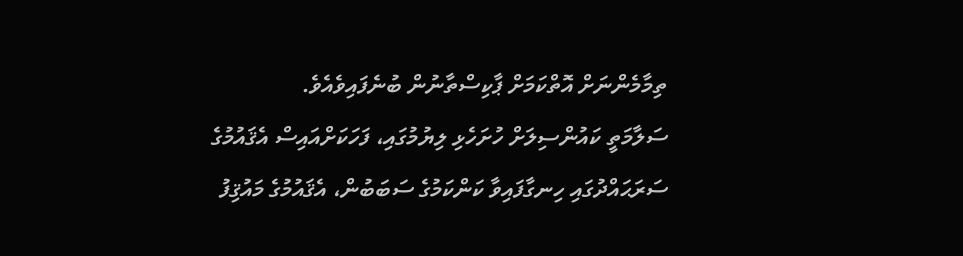ތިމާމެންނަށް އޮތްކަމަށް ޕާކިސްތާނުން ބުނެފައިވެއެވެ.
ސަލާމަތީ ކައުންސިލަށް ހުށަހެޅި ލިޔުމުގައި، ފަހަކަށްއައިސް އެޤައުމުގެ ސަރަޙައްދުގައި ހިނގާފައިވާ ކަންކަމުގެ ސަބަބުން، އެޤައުމުގެ މައުޤިފު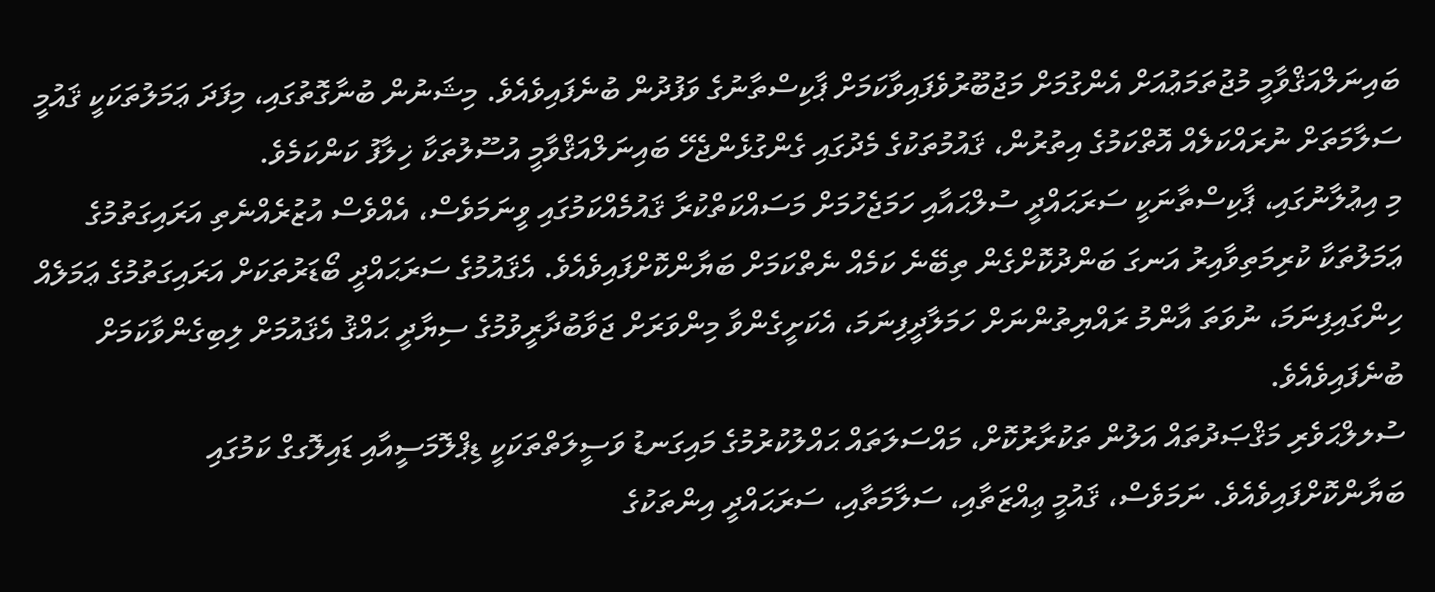ބައިނަލްއަޤްވާމީ މުޖުތަމަޢުއަށް އެންގުމަށް މަޖުބޫރުވެފައިވާކަމަށް ޕާކިސްތާނުގެ ވަފުދުން ބުނެފައިވެއެވެ. މިޝަނުން ބުނާގޮތުގައި، މިފަދަ ޢަމަލުތަކަކީ ޤައުމީ ސަލާމަތަށް ނުރައްކަލެއް އޮތްކަމުގެ އިތުރުން، ޤައުމުތަކުގެ މެދުގައި ގެންގުޅެންޖެހޭ ބައިނަލްއަޤްވާމީ އުސޫލުތަކާ ޚިލާފު ކަންކަމެވެ.
މި އިޢުލާނުގައި، ޕާކިސްތާނަކީ ސަރަޙައްދީ ސުލްޙައާއި ހަމަޖެހުމަށް މަސައްކަތްކުރާ ޤައުމެއްކަމުގައި ވީނަމަވެސް، އެއްވެސް އުޒުރެއްނެތި އަރައިގަތުމުގެ ޢަމަލުތަކާ ކުރިމަތިވާއިރު އަނގަ ބަންދުކޮށްގެން ތިބޭނެ ކަމެއް ނެތްކަމަށް ބަޔާންކޮށްފައިވެއެވެ. އެޤައުމުގެ ސަރަޙައްދީ ބޯޑަރުތަކަށް އަރައިގަތުމުގެ ޢަމަލެއް ހިންގައިފިނަމަ، ނުވަތަ އާންމު ރައްޔިތުންނަށް ހަމަލާދީފިނަމަ، އެކަށީގެންވާ މިންވަރަށް ޖަވާބުދާރީވުމުގެ ސިޔާދީ ޙައްޤު އެޤައުމަށް ލިބިގެންވާކަމަށް ބުނެފައިވެއެވެ.
ސުލލްޙަވެރި މަޤްޞަދުތައް އަލުން ތަކުރާރުކޮށް، މައްސަލަތައް ޙައްލުކުރުމުގެ މައިގަނޑު ވަސީލަތްތަކަކީ ޑިޕްލޮމަސީއާއި ޑައިލޮގގް ކަމުގައި ބަޔާންކޮށްފައިވެއެވެ. ނަމަވެސް، ޤައުމީ ޢިއްޒަތާއި، ސަލާމަތާއި، ސަރަޙައްދީ އިންތަކުގެ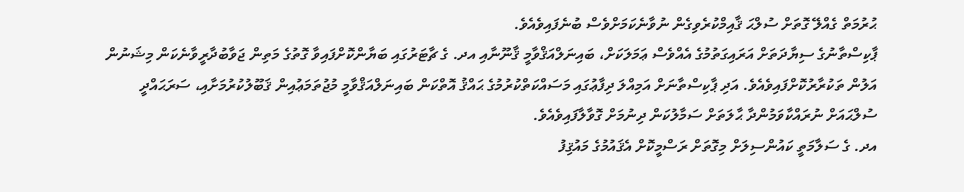ޙުރުމަތް ގެއްލޭ ގޮތަށް ސުލްޙަ ޤާއިމްކުރެވިގެން ނުވާނެކަމަށްވެސް ބުނެފައިވެއެވެ.
ޕާކިސްތާނުގެ ސިޔާދަތަށް އަރައިގަތުމުގެ އެއްވެސް ޢަމަލަކަށް، ބައިނަލްއަޤްވާމީ ޤާނޫނާއި އދ. ގެ ޗާޓަރުގައި ބަޔާންކޮށްފައިވާ ގޮތުގެ މަތިން ޖަވާބުދާރީވާނެކަން މިޝަނުން އަލުން ތަކުރާރުކޮށްފައިވެއެވެ. އަދި ޕާކިސްތާނަށް އަމިއްލަ ދިފާޢުގައި މަސައްކަތްކުރުމުގެ ޙައްޤު އޮތްކަން ބައިނަލްއަޤްވާމީ މުޖުތަމަޢުއިން ޤަބޫލުކުރުމަށާއި، ސަރަޙައްދީ ސުލްޙައަށް ނުރައްކާވަމުންދާ ޙާލަތަށް ސަމާލުކަން ދިނުމަށް ގޮވާލާފައިވެއެވެ.
އދ. ގެ ސަލާމަތީ ކައުންސިލަށް މިގޮތަށް ރަސްމީކޮށް އެޤައުމުގެ މައުޤިފު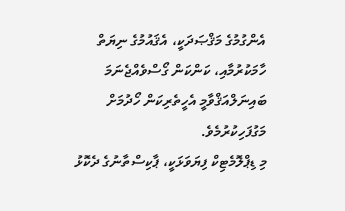އެންގުމުގެ މަޤްޞަދަކީ، އެޤައުމުގެ ނިޔަތް ހާމަކުރުމާއި، ކަންކަން ގޯސްވެއްޖެނަމަ ބައިނަލްއަޤްވާމީ އެހީތެރިކަން ހޯދުމަށް މަގުފަހިކުރުމެވެ.
މި ޑިޕްލޮމެޓިކް ފިޔަވަޅަކީ، ޕާކިސްތާނުގެ ދެކޮޅު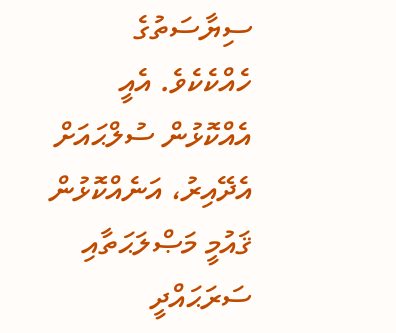ސިޔާސަތުގެ ހެއްކެކެވެ. އެއީ އެއްކޮޅުން ސުލްޙައަށް އެދޭއިރު، އަނެއްކޮޅުން ޤައުމީ މަޞްލަޙަތާއި ސަރަޙައްދީ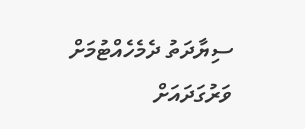ސިޔާދަތު ދެމެހެއްޓުމަށް ވަރުގަދައަށް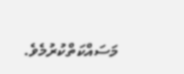މަސައްކަތްކުރުމެވެ.